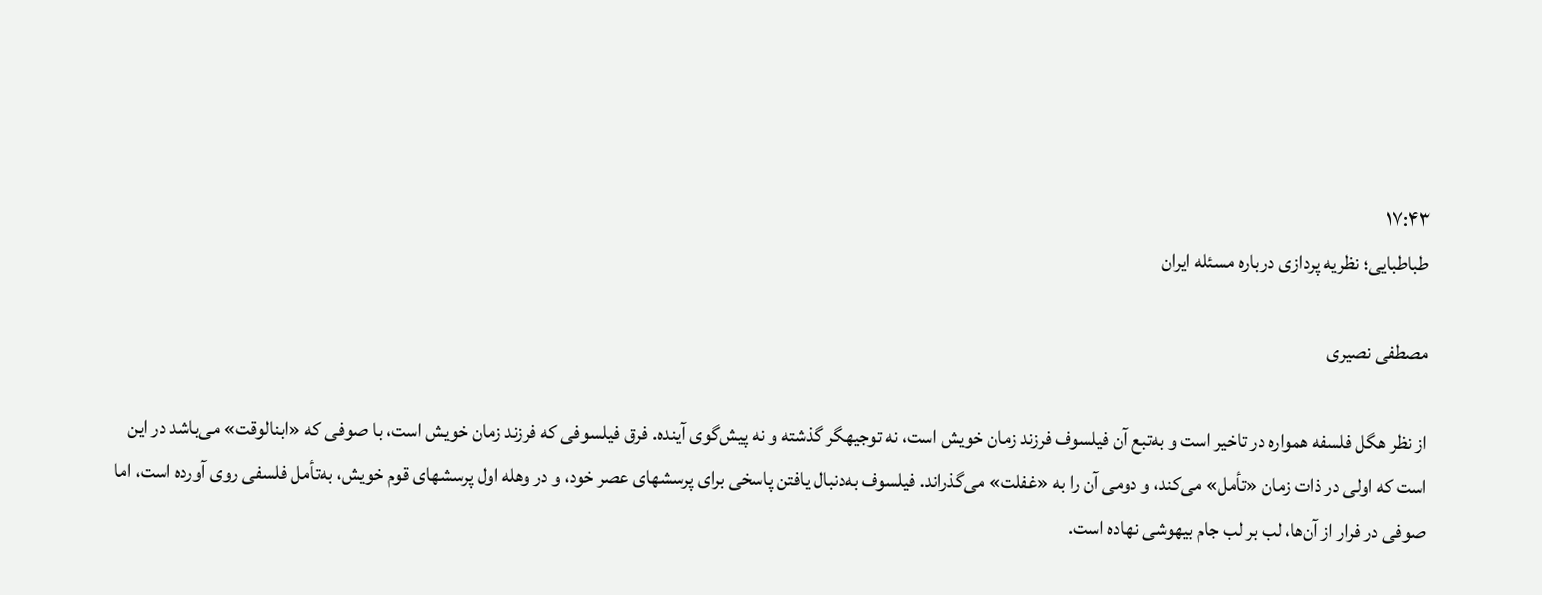۱۷:۴۳
طباطبایی؛ نظریه پردازی درباره مسئله ایران

مصطفی نصیری

از نظر هگل فلسفه همواره در تاخیر است و به‌تبع آن فیلسوف فرزند زمان خویش است، نه توجیهگر گذشته و نه پیش‌گوی آینده. فرق فیلسوفی که فرزند زمان خویش است، با صوفی که «ابنالوقت» می‌باشد در این است که اولی در ذات زمان «تأمل» می‌کند، و دومی آن را به «غفلت» می‌گذراند. فیلسوف به‌دنبال یافتن پاسخی برای پرسشهای عصر خود، و در وهله اول پرسشهای قوم خویش، به‌تأمل فلسفی روی آورده است، اما صوفی در فرار از آن‌ها، لب بر لب جام بیهوشی نهاده است.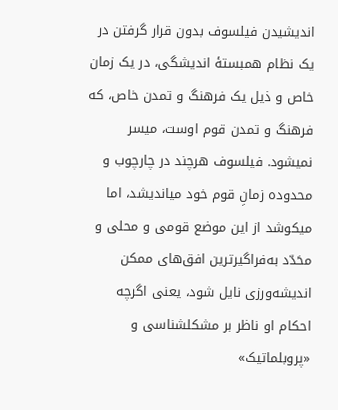اندیشیدن فیلسوف بدون قرار گرفتن در یک نظام همبستۀ اندیشگی، در یک زمان خاص و ذیل یک فرهنگ و تمدن خاص، که فرهنگ و تمدن قوم اوست، میسر نمیشود. فیلسوف هرچند در چارچوب و محدوده زمانِ قوم خود میاندیشد، اما میکوشد از این موضع قومی و محلی و محَدّد به‌فراگیرترین افق‌های ممکن اندیشه‌ورزی نایل شود، یعنی اگرچه احکام او ناظر بر مشکلشناسی و «پروبلماتیک»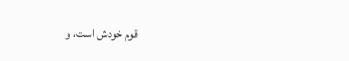قوم خودش است، و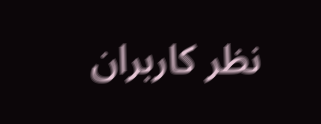نظر کاربران